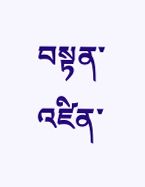བསྟན་འཛིན་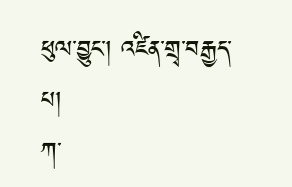ཕུལ་བྱུང་། འཛིན་གྲྭ་བརྒྱད་པ།
ཀ་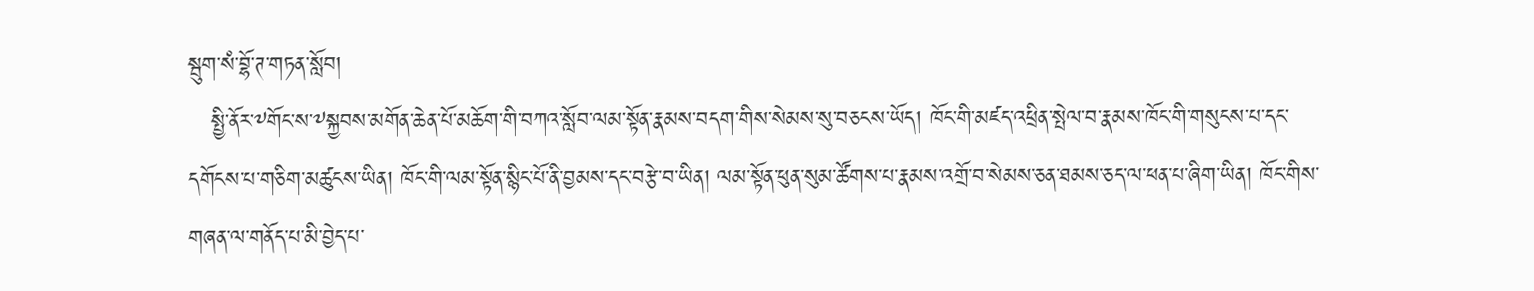སྦུག་སཾ་བྷོ་ཊ་གཏན་སློབ།
   སྤྱི་ནོར་༸གོང་ས་༸སྐྱབས་མགོན་ཆེན་པོ་མཆོག་གི་བཀའ་སློབ་ལམ་སྟོན་རྣམས་བདག་གིས་སེམས་སུ་བཅངས་ཡོད། ཁོང་གི་མཛད་འཕྲིན་སྤེལ་བ་རྣམས་ཁོང་གི་གསུངས་པ་དང་དགོངས་པ་གཅིག་མཚུངས་ཡིན། ཁོང་གི་ལམ་སྟོན་སྙིང་པོ་ནི་བྱམས་དང་བརྩེ་བ་ཡིན། ལམ་སྟོན་ཕུན་སུམ་ཚོགས་པ་རྣམས་འགྲོ་བ་སེམས་ཅན་ཐམས་ཅད་ལ་ཕན་པ་ཞིག་ཡིན། ཁོང་གིས་གཞན་ལ་གནོད་པ་མི་བྱེད་པ་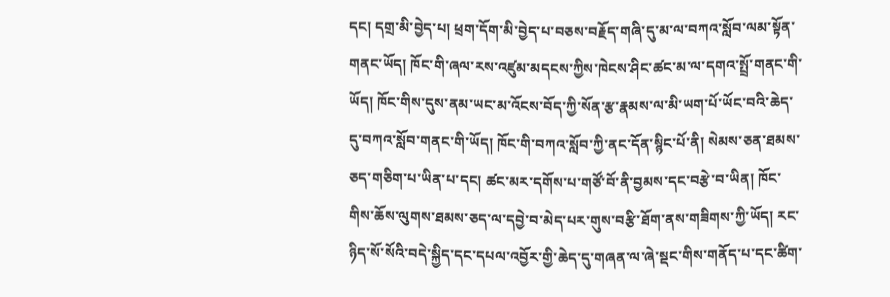དང། དགྲ་མི་བྱེད་པ། ཕྲག་དོག་མི་བྱེད་པ་བཅས་བརྗོད་གཞི་དུ་མ་ལ་བཀའ་སློབ་ལམ་སྟོན་གནང་ཡོད། ཁོང་གི་ཞལ་རས་འཛུམ་མདངས་ཀྱིས་ཁེངས་ཤིང་ཚང་མ་ལ་དགའ་སྤྲོ་གནང་གི་ཡོད། ཁོང་གིས་དུས་ནམ་ཡང་མ་འོངས་བོད་ཀྱི་སོན་རྩ་རྣམས་ལ་མི་ཡག་པོ་ཡོང་བའི་ཆེད་དུ་བཀའ་སློབ་གནང་གི་ཡོད། ཁོང་གི་བཀའ་སློབ་ཀྱི་ནང་དོན་སྙིང་པོ་ནི། སེམས་ཅན་ཐམས་ཅད་གཅིག་པ་ཡིན་པ་དང། ཚང་མར་དགོས་པ་གཙོ་བོ་ནི་བྱམས་དང་བརྩེ་བ་ཡིན། ཁོང་གིས་ཆོས་ལུགས་ཐམས་ཅད་ལ་དབྱེ་བ་མེད་པར་གུས་བརྩི་ཐོག་ནས་གཟིགས་ཀྱི་ཡོད། རང་ཉིད་སོ་སོའི་བདེ་སྐྱིད་དང་དཔལ་འབྱོར་གྱི་ཆེད་དུ་གཞན་ལ་ཞེ་སྡང་གིས་གནོད་པ་དང་ཚིག་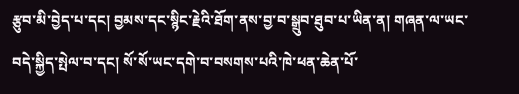རྩུབ་མི་བྱེད་པ་དང། བྱམས་དང་སྙིང་རྗེའི་ཐོག་ནས་བྱ་བ་སྒྲུབ་ཐུབ་པ་ཡིན་ན། གཞན་ལ་ཡང་བདེ་སྐྱིད་སྤེལ་བ་དང། སོ་སོ་ཡང་དགེ་བ་བསགས་པའི་ཁེ་ཕན་ཆེན་པོ་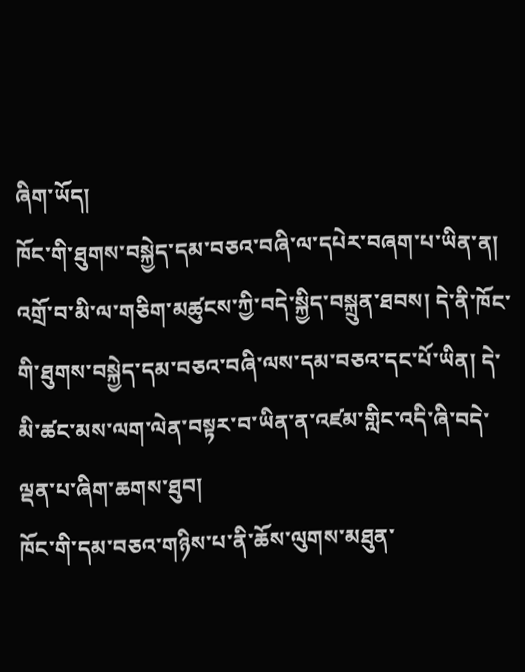ཞིག་ཡོད།
ཁོང་གི་ཐུགས་བསྐྱེད་དམ་བཅའ་བཞི་ལ་དཔེར་བཞག་པ་ཡིན་ན། འགྲོ་བ་མི་ལ་གཅིག་མཚུངས་ཀྱི་བདེ་སྐྱིད་བསྐྲུན་ཐབས། དེ་ནི་ཁོང་གི་ཐུགས་བསྐྱེད་དམ་བཅའ་བཞི་ལས་དམ་བཅའ་དང་པོ་ཡིན། དེ་མི་ཚང་མས་ལག་ལེན་བསྟར་བ་ཡིན་ན་འཛམ་གླིང་འདི་ཞི་བདེ་ལྡན་པ་ཞིག་ཆགས་ཐུབ།
ཁོང་གི་དམ་བཅའ་གཉིས་པ་ནི་ཆོས་ལུགས་མཐུན་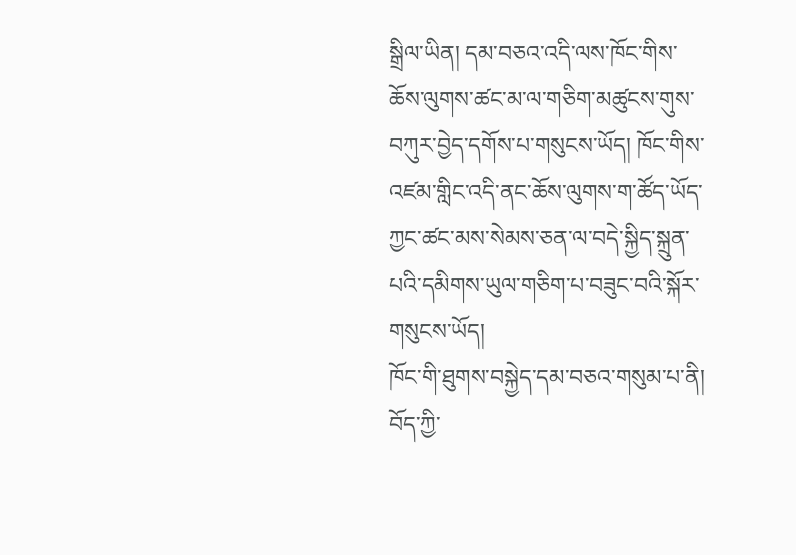སྒྲིལ་ཡིན། དམ་བཅའ་འདི་ལས་ཁོང་གིས་ཆོས་ལུགས་ཚང་མ་ལ་གཅིག་མཚུངས་གུས་བཀུར་བྱེད་དགོས་པ་གསུངས་ཡོད། ཁོང་གིས་འཛམ་གླིང་འདི་ནང་ཆོས་ལུགས་ག་ཚོད་ཡོད་ཀྱང་ཚང་མས་སེམས་ཅན་ལ་བདེ་སྐྱིད་སྐྲུན་པའི་དམིགས་ཡུལ་གཅིག་པ་བཟུང་བའི་སྐོར་གསུངས་ཡོད།
ཁོང་གི་ཐུགས་བསྐྱེད་དམ་བཅའ་གསུམ་པ་ནི། བོད་ཀྱི་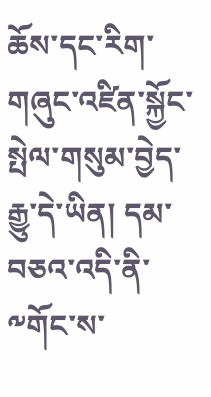ཆོས་དང་རིག་གཞུང་འཛིན་སྐྱོང་སྤེལ་གསུམ་བྱེད་རྒྱུ་དེ་ཡིན། དམ་བཅའ་འདི་ནི་༸གོང་ས་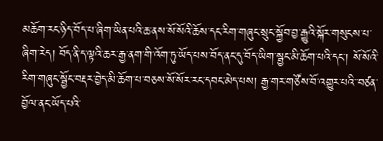མཆོག་རང་ཉིད་བོད་པ་ཞིག་ཡིན་པའི་ཆ་ནས་སོ་སོའི་ཆོས་དང་རིག་གཞུང་སྲུང་སྐྱོབ་བྱ་རྒྱུའི་སྐོར་གསུངས་པ་ཞིག་རེད། བོད་ནི་ད་ལྟའི་ཆར་རྒྱ་ནག་གི་འོག་ཏུ་ཡོད་པས་བོད་ནང་དུ་བོད་ཡིག་སྦྱང་མི་ཆོག་པའི་དང་། སོ་སོའི་རིག་གཞུང་སྦྱོང་བརྡར་བྱེད་མི་ཆོག་པ་བཅས་སོ་སོར་རང་དབང་མེད་པས། རྒྱ་གར་གཙོས་བོ་འགྱུར་པའི་་བཙན་བྱོལ་ནང་ཡོད་པའི་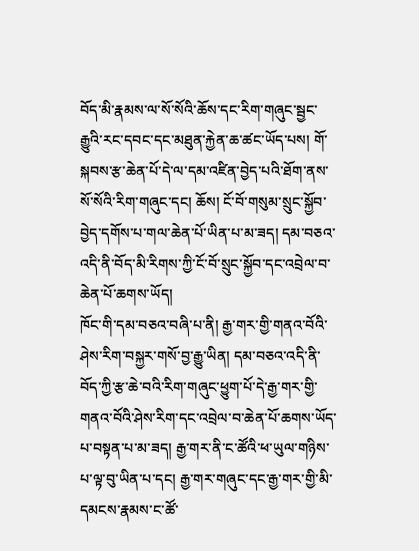བོད་མི་རྣམས་ལ་སོ་སོའི་ཆོས་དང་རིག་གཞུང་སྦྱང་རྒྱུའི་རང་དབང་དང་མཐུན་རྐྱེན་ཆ་ཚང་ཡོད་པས། གོ་སྐབས་རྩ་ཆེན་པོ་དེ་ལ་དམ་འཛིན་བྱེད་པའི་ཐོག་ནས་སོ་སོའི་རིག་གཞུང་དང། ཆོས། ངོ་བོ་གསུམ་སྲུང་སྐྱོབ་བྱེད་དགོས་པ་གལ་ཆེན་པོ་ཡིན་པ་མ་ཟད། དམ་བཅའ་འདི་ནི་བོད་མི་རིགས་ཀྱི་ངོ་བོ་སྲུང་སྐྱོབ་དང་འབྲེལ་བ་ཆེན་པོ་ཆགས་ཡོད།
ཁོང་གི་དམ་བཅའ་བཞི་པ་ནི། རྒྱ་གར་གྱི་གནའ་བོའི་ཤེས་རིག་བསྐྱར་གསོ་བྱ་རྒྱུ་ཡིན། དམ་བཅའ་འདི་ནི་བོད་ཀྱི་རྩ་ཆེ་བའི་རིག་གཞུང་ཕྱུག་པོ་དེ་རྒྱ་གར་གྱི་གནའ་བོའི་ཤེས་རིག་དང་འབྲེལ་བ་ཆེན་པོ་ཆགས་ཡོད་པ་བསྟན་པ་མ་ཟད། རྒྱ་གར་ནི་ང་ཚོའི་ཕ་ཡུལ་གཉིས་པ་ལྟ་བུ་ཡིན་པ་དང། རྒྱ་གར་གཞུང་དང་རྒྱ་གར་གྱི་མི་དམངས་རྣམས་ང་ཚོ་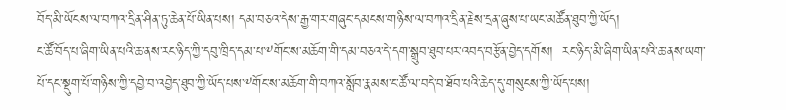བོད་མི་ཡོངས་ལ་བཀའ་དྲིན་ཤིན་ཏུ་ཆེན་པོ་ཡིན་པས། དམ་བཅའ་དེས་རྒྱ་གར་གཞུང་དམངས་གཉིས་ལ་བཀའ་དྲིན་རྗེས་དྲན་ཞུས་པ་ཡང་མཚོན་ཐུབ་ཀྱི་ཡོད།
ང་ཚོ་བོད་པ་ཞིག་ཡིན་པའི་ཆ་ནས་རང་ཉིད་ཀྱི་དབུ་ཁྲིད་དམ་པ་༸གོང་ས་མཆོག་གི་དམ་བཅའ་དེ་དག་སྒྲུབ་ཐུབ་པར་འབད་བརྩོན་བྱེད་དགོས།  རང་ཉིད་མི་ཞིག་ཡིན་པའི་ཆ་ནས་ཡག་པོ་དང་སྡུག་པོ་གཉིས་ཀྱི་དབྱེ་བ་འབྱེད་ཐུབ་ཀྱི་ཡོད་པས་༸གོང་ས་མཆོག་གི་བཀའ་སློབ་རྣམས་ང་ཚོ་ལ་བདེ་བ་ཐོབ་པའི་ཆེད་དུ་གསུངས་ཀྱི་ཡོད་པས།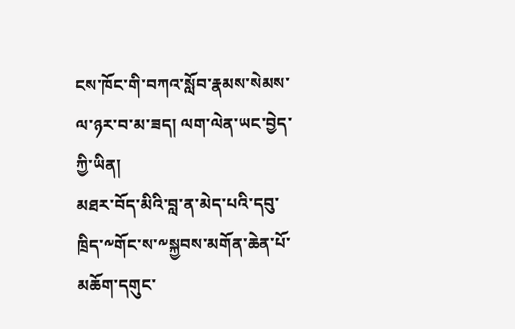ངས་ཁོང་གི་བཀའ་སློབ་རྣམས་སེམས་ལ་ཉར་བ་མ་ཟད། ལག་ལེན་ཡང་བྱེད་ཀྱི་ཡིན།
མཐར་བོད་མིའི་བླ་ན་མེད་པའི་དབུ་ཁྲིད་༸གོང་ས་༸སྐྱབས་མགོན་ཆེན་པོ་མཆོག་དགུང་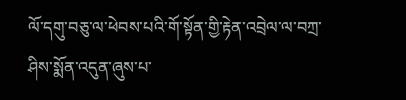ལོ་དགུ་བཅུ་ལ་ཕེབས་པའི་གོ་སྟོན་གྱི་རྟེན་འབྲེལ་ལ་བཀྲ་ཤིས་སྨོན་འདུན་ཞུས་པ་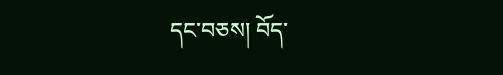དང་བཅས། བོད་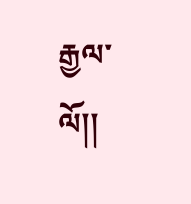རྒྱལ་ལོ།།